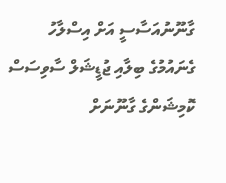ގާނޫނުއަސާސީ އަށް އިސްލާހު ގެނައުމުގެ ބިލާއި ޖުޑީޝަލް ސާވިސަސް ކޮމިޝަންގެ ގާނޫނަށް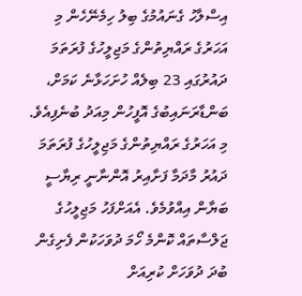އިސްލާހު ގެނައުމުގެ ބިލު ހިމެނޭހެން މި އަހަރުގެ ރައްޔިތުންގެ މަޖިލީހުގެ ފުރަތަމަ ދައުރުގައި 23 ބިލެއް ހުށަހަޅާނެ ކަމަށް، ބަންޑާރަނައިބުގެ އޮފީހުން މިއަދު ބުނެފިއެވެ.
މި އަހަރުގެ ރައްޔިތުންގެ މަޖިލީހުގެ ފުރަތަމަ ދައުރު މާދަމާ ފަށާއިރު އޮންނާނީ ރިޔާސީ ބަޔާން އިއްވުމެވެ. އެއަށްފަހު މަޖިލީހުގެ ޖަލްސާތައް ކޮންމެ ހޯމަ ދުވަހަކުން ފެށިގެން ބުދަ ދުވަހަށް ކުރިއަށް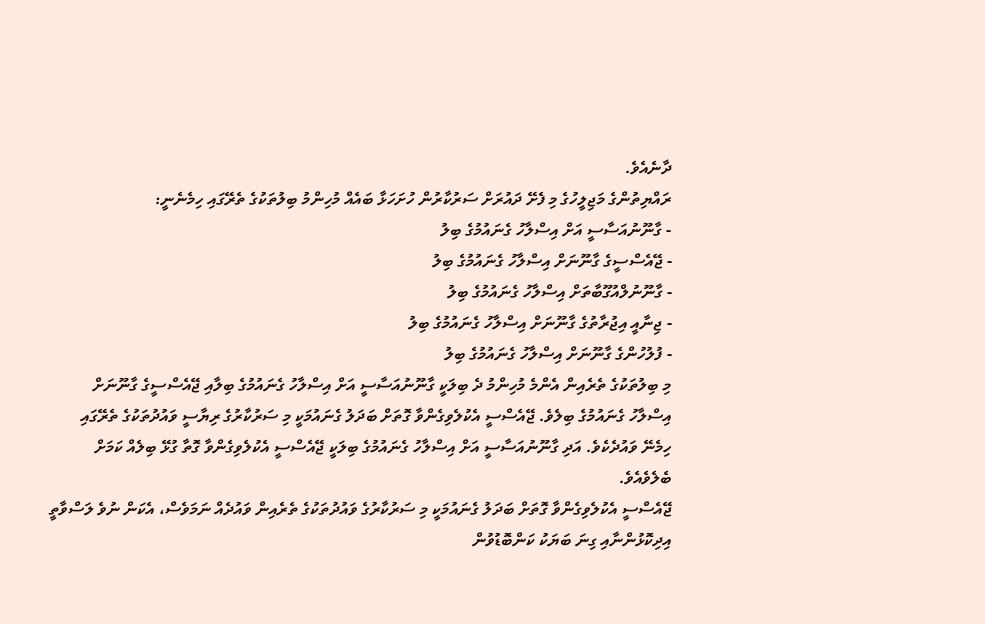ދާނެއެވެ.
ރައްޔިތުންގެ މަޖިލީހުގެ މި ފެށޭ ދައުރަށް ސަރުކާރުން ހުށަހަޅާ ބައެއް މުހިންމު ބިލުތަކުގެ ތެރޭގައި ހިމެނެނީ:
- ގާނޫނުއަސާސީ އަށް އިސްލާހު ގެނައުމުގެ ބިލު
- ޖޭއެސްސީގެ ގާނޫނަށް އިސްލާހު ގެނައުމުގެ ބިލު
- ގާނޫނުލްއުގޫބާތަށް އިސްލާހު ގެނައުމުގެ ބިލު
- ޖިނާއީ އިޖުރާތުގެ ގާނޫނަށް އިސްލާހު ގެނައުމުގެ ބިލު
- ފުލުހުންގެ ގާނޫނަށް އިސްލާހު ގެނައުމުގެ ބިލު
މި ބިލުތަކުގެ ތެރެއިން އެންމެ މުހިންމު ދެ ބިލަކީ ގާނޫނުއަސާސީ އަށް އިސްލާހު ގެނައުމުގެ ބިލާއި ޖޭއެސްސީގެ ގާނޫނަށް އިސްލާހު ގެނައުމުގެ ބިލެވެ. ޖޭއެސްސީ އެކުލެވިގެންވާ ގޮތަށް ބަދަލު ގެނައުމަކީ މި ސަރުކާރުގެ ރިޔާސީ ވައުދުތަކުގެ ތެރޭގައި ހިމެނޭ ވައުދެކެވެ. އަދި ގާނޫނުއަސާސީ އަށް އިސްލާހު ގެނައުމުގެ ބިލަކީ ޖޭއެސްސީ އެކުލެވިގެންވާ ގޮތާ ގުޅޭ ބިލެއް ކަމަށް ބެލެވެއެވެ.
ޖޭއެސްސީ އެކުލެވިގެންވާ ގޮތަށް ބަދަލު ގެނައުމަކީ މި ސަރުކާރުގެ ވައުދުތަކުގެ ތެރެއިން ވައުދެއް ނަމަވެސް، އެކަން ނުވެ ލަސްވާތީ އިދިކޮޅުންނާއި ގިނަ ބަޔަކު ކަންބޮޑުވުން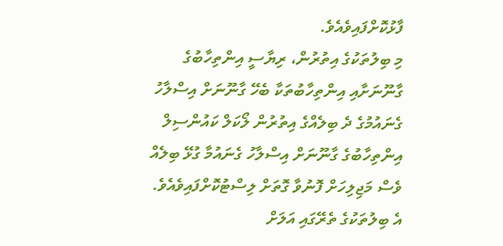ފާޅުކޮށްފައިވެއެވެ.
މި ބިލުތަކުގެ އިތުރުން، ރިޔާސީ އިންތިހާބުގެ ގާނޫނަށާއި އިންތިހާބުތަކާ ބެހޭ ގާނޫނަށް އިސްލާހު ގެނައުމުގެ ދެ ބިލެއްގެ އިތުރުން ލޯކަލް ކައުންސިލް އިންތިހާބުގެ ގާނޫނަށް އިސްލާހު ގެނައުމާ ގުޅޭ ބިލެއް ވެސް މަޖިލިހަށް ފޮނުވާ ގޮތަށް ލިސްޓުކޮށްފައިވެއެވެ.
އެ ބިލުތަކުގެ ތެރޭގައި އަލަށް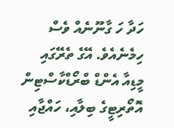ހަދާ ހަ ގާނޫނެއް ވެސް ހިމެނެއެވެ. އޭގެ ތެރޭގައި މީޑިއާ އެންޑް ބްރޯޑްކާސްޓިން އޮތޯރިޓީގެ ބިލާއި، ހައްޖާއި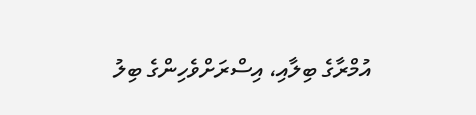އުމްރާގެ ބިލާއި، އިސްރަށްވެހިންގެ ބިލު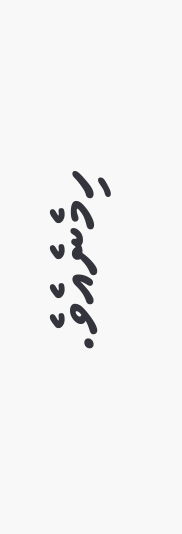ހިމެނެއެވެ.